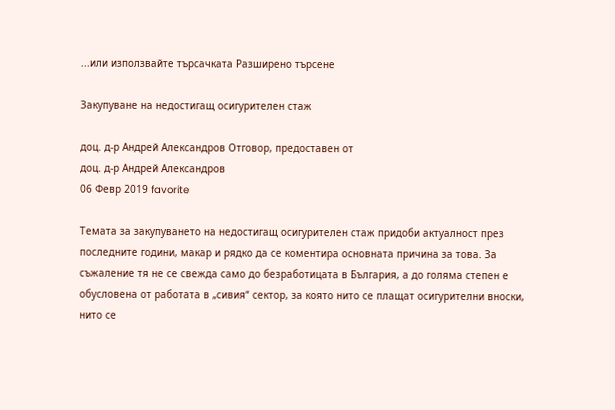...или използвайте търсачката Разширено търсене

Закупуване на недостигащ осигурителен стаж

доц. д-р Андрей Александров Отговор, предоставен от
доц. д-р Андрей Александров
06 Февр 2019 favorite

Темата за закупуването на недостигащ осигурителен стаж придоби актуалност през последните години, макар и рядко да се коментира основната причина за това. За съжаление тя не се свежда само до безработицата в България, а до голяма степен е обусловена от работата в „сивия“ сектор, за която нито се плащат осигурителни вноски, нито се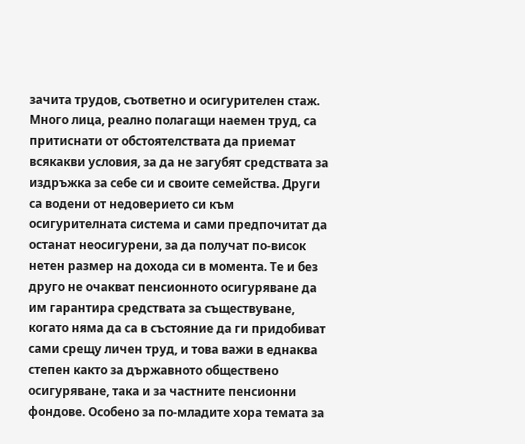зачита трудов, съответно и осигурителен стаж. Много лица, реално полагащи наемен труд, са притиснати от обстоятелствата да приемат всякакви условия, за да не загубят средствата за издръжка за себе си и своите семейства. Други са водени от недоверието си към осигурителната система и сами предпочитат да останат неосигурени, за да получат по-висок нетен размер на дохода си в момента. Те и без друго не очакват пенсионното осигуряване да им гарантира средствата за съществуване, когато няма да са в състояние да ги придобиват сами срещу личен труд, и това важи в еднаква степен както за държавното обществено осигуряване, така и за частните пенсионни фондове. Особено за по-младите хора темата за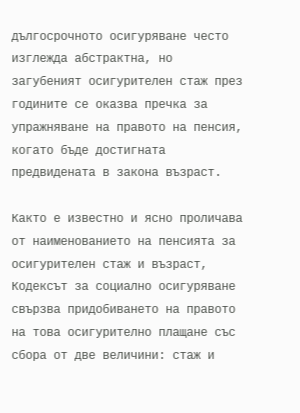дългосрочното осигуряване често изглежда абстрактна, но загубеният осигурителен стаж през годините се оказва пречка за упражняване на правото на пенсия, когато бъде достигната предвидената в закона възраст.

Както е известно и ясно проличава от наименованието на пенсията за осигурителен стаж и възраст, Кодексът за социално осигуряване свързва придобиването на правото на това осигурително плащане със сбора от две величини: стаж и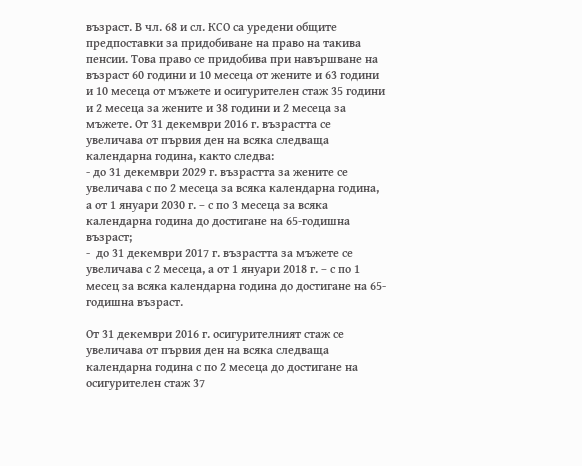възраст. В чл. 68 и сл. КСО са уредени общите предпоставки за придобиване на право на такива пенсии. Това право се придобива при навършване на възраст 60 години и 10 месеца от жените и 63 години и 10 месеца от мъжете и осигурителен стаж 35 години и 2 месеца за жените и 38 години и 2 месеца за мъжете. От 31 декември 2016 г. възрастта се увеличава от първия ден на всяка следваща календарна година, както следва:
- до 31 декември 2029 г. възрастта за жените се увеличава с по 2 месеца за всяка календарна година, а от 1 януари 2030 г. – с по 3 месеца за всяка календарна година до достигане на 65-годишна възраст;
-  до 31 декември 2017 г. възрастта за мъжете се увеличава с 2 месеца, а от 1 януари 2018 г. – с по 1 месец за всяка календарна година до достигане на 65-годишна възраст.

От 31 декември 2016 г. осигурителният стаж се увеличава от първия ден на всяка следваща календарна година с по 2 месеца до достигане на осигурителен стаж 37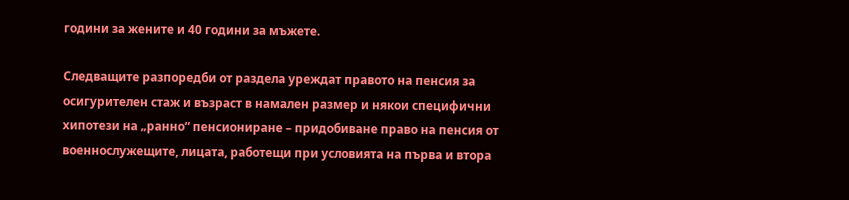години за жените и 40 години за мъжете.

Следващите разпоредби от раздела уреждат правото на пенсия за осигурителен стаж и възраст в намален размер и някои специфични хипотези на „ранно“ пенсиониране – придобиване право на пенсия от военнослужещите, лицата, работещи при условията на първа и втора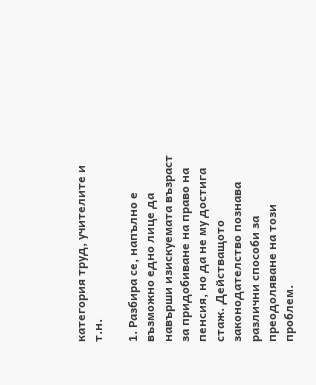категория труд, учителите и т.н.

1. Разбира се, напълно е възможно едно лице да навърши изискуемата възраст за придобиване на право на пенсия, но да не му достига стаж. Действащото законодателство познава различни способи за преодоляване на този проблем.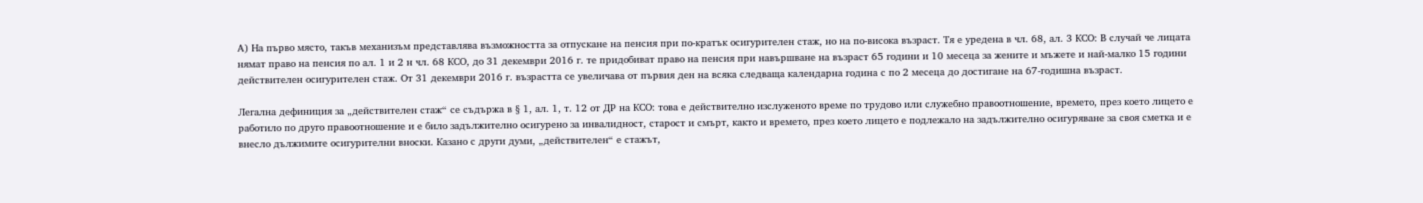А) На първо място, такъв механизъм представлява възможността за отпускане на пенсия при по-кратък осигурителен стаж, но на по-висока възраст. Тя е уредена в чл. 68, ал. 3 КСО: В случай че лицата нямат право на пенсия по ал. 1 и 2 н чл. 68 КСО, до 31 декември 2016 г. те придобиват право на пенсия при навършване на възраст 65 години и 10 месеца за жените и мъжете и най-малко 15 години действителен осигурителен стаж. От 31 декември 2016 г. възрастта се увеличава от първия ден на всяка следваща календарна година с по 2 месеца до достигане на 67-годишна възраст.

Легална дефиниция за „действителен стаж“ се съдържа в § 1, ал. 1, т. 12 от ДР на КСО: това е действително изслуженото време по трудово или служебно правоотношение, времето, през което лицето е работило по друго правоотношение и е било задължително осигурено за инвалидност, старост и смърт, както и времето, през което лицето е подлежало на задължително осигуряване за своя сметка и е внесло дължимите осигурителни вноски. Казано с други думи, „действителен“ е стажът,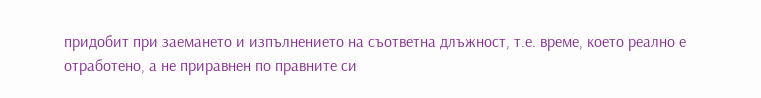придобит при заемането и изпълнението на съответна длъжност, т.е. време, което реално е отработено, а не приравнен по правните си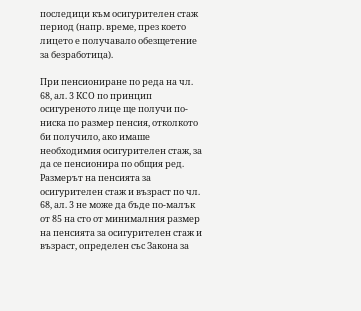последици към осигурителен стаж период (напр. време, през което лицето е получавало обезщетение за безработица).

При пенсиониране по реда на чл. 68, ал. 3 КСО по принцип осигуреното лице ще получи по-ниска по размер пенсия, отколкото би получило, ако имаше необходимия осигурителен стаж, за да се пенсионира по общия ред. Размерът на пенсията за осигурителен стаж и възраст по чл. 68, ал. 3 не може да бъде по-малък от 85 на сто от минималния размер на пенсията за осигурителен стаж и възраст, определен със Закона за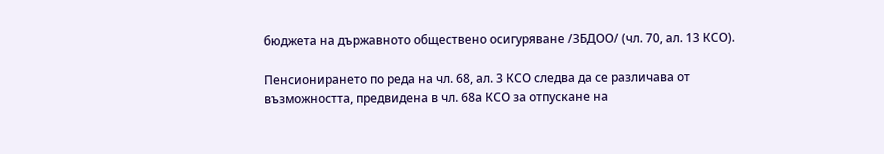бюджета на държавното обществено осигуряване /ЗБДОО/ (чл. 70, ал. 13 КСО).

Пенсионирането по реда на чл. 68, ал. 3 КСО следва да се различава от възможността, предвидена в чл. 68а КСО за отпускане на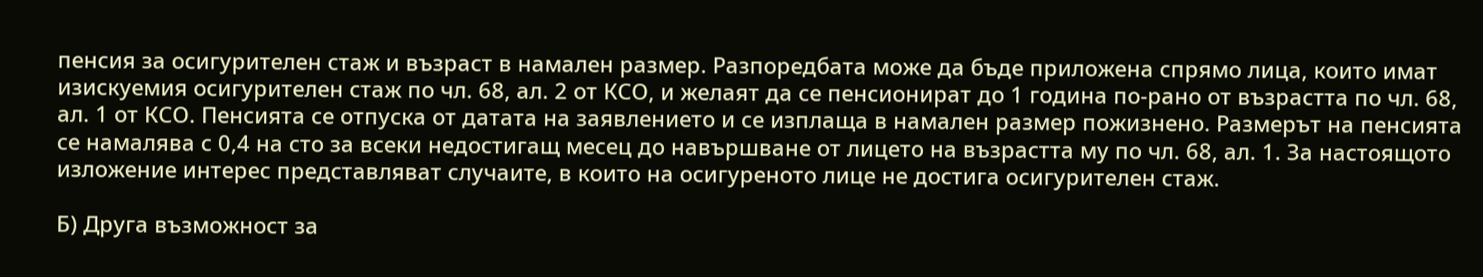пенсия за осигурителен стаж и възраст в намален размер. Разпоредбата може да бъде приложена спрямо лица, които имат изискуемия осигурителен стаж по чл. 68, ал. 2 от КСО, и желаят да се пенсионират до 1 година по-рано от възрастта по чл. 68, ал. 1 от КСО. Пенсията се отпуска от датата на заявлението и се изплаща в намален размер пожизнено. Размерът на пенсията се намалява с 0,4 на сто за всеки недостигащ месец до навършване от лицето на възрастта му по чл. 68, ал. 1. За настоящото изложение интерес представляват случаите, в които на осигуреното лице не достига осигурителен стаж.

Б) Друга възможност за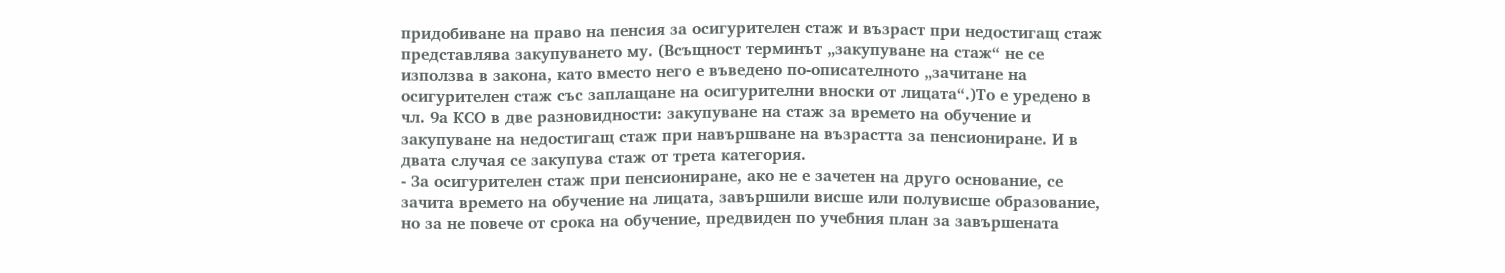придобиване на право на пенсия за осигурителен стаж и възраст при недостигащ стаж представлява закупуването му. (Всъщност терминът „закупуване на стаж“ не се използва в закона, като вместо него е въведено по-описателното „зачитане на осигурителен стаж със заплащане на осигурителни вноски от лицата“.)То е уредено в чл. 9а КСО в две разновидности: закупуване на стаж за времето на обучение и закупуване на недостигащ стаж при навършване на възрастта за пенсиониране. И в двата случая се закупува стаж от трета категория.
- За осигурителен стаж при пенсиониране, ако не е зачетен на друго основание, се зачита времето на обучение на лицата, завършили висше или полувисше образование, но за не повече от срока на обучение, предвиден по учебния план за завършената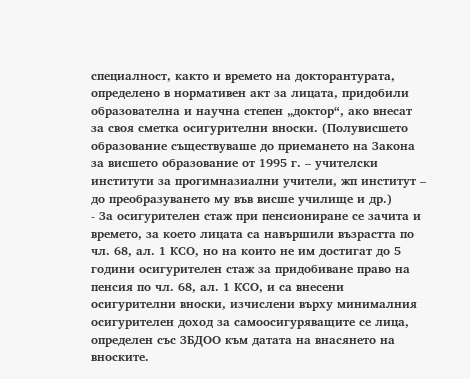специалност, както и времето на докторантурата, определено в нормативен акт за лицата, придобили образователна и научна степен „доктор“, ако внесат за своя сметка осигурителни вноски. (Полувисшето образование съществуваше до приемането на Закона за висшето образование от 1995 г. – учителски институти за прогимназиални учители, жп институт – до преобразуването му във висше училище и др.)
- За осигурителен стаж при пенсиониране се зачита и времето, за което лицата са навършили възрастта по чл. 68, ал. 1 КСО, но на които не им достигат до 5 години осигурителен стаж за придобиване право на пенсия по чл. 68, ал. 1 КСО, и са внесени осигурителни вноски, изчислени върху минималния осигурителен доход за самоосигуряващите се лица, определен със ЗБДОО към датата на внасянето на вноските.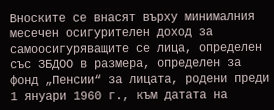Вноските се внасят върху минималния месечен осигурителен доход за самоосигуряващите се лица, определен със ЗБДОО в размера, определен за фонд „Пенсии“ за лицата, родени преди 1 януари 1960 г., към датата на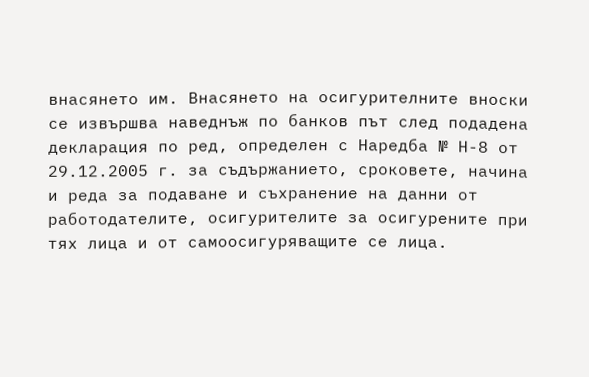внасянето им. Внасянето на осигурителните вноски се извършва наведнъж по банков път след подадена декларация по ред, определен с Наредба № Н-8 от 29.12.2005 г. за съдържанието, сроковете, начина и реда за подаване и съхранение на данни от работодателите, осигурителите за осигурените при тях лица и от самоосигуряващите се лица.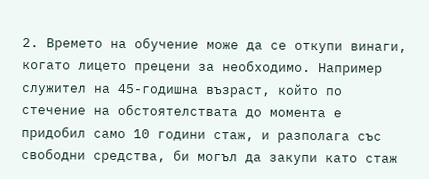2. Времето на обучение може да се откупи винаги, когато лицето прецени за необходимо. Например служител на 45-годишна възраст, който по стечение на обстоятелствата до момента е придобил само 10 години стаж, и разполага със свободни средства, би могъл да закупи като стаж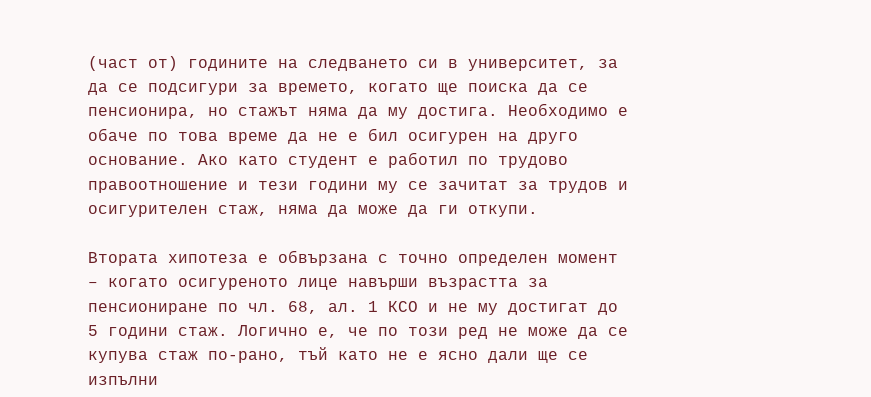(част от) годините на следването си в университет, за да се подсигури за времето, когато ще поиска да се пенсионира, но стажът няма да му достига. Необходимо е обаче по това време да не е бил осигурен на друго основание. Ако като студент е работил по трудово правоотношение и тези години му се зачитат за трудов и осигурителен стаж, няма да може да ги откупи.

Втората хипотеза е обвързана с точно определен момент – когато осигуреното лице навърши възрастта за  пенсиониране по чл. 68, ал. 1 КСО и не му достигат до 5 години стаж. Логично е, че по този ред не може да се купува стаж по-рано, тъй като не е ясно дали ще се изпълни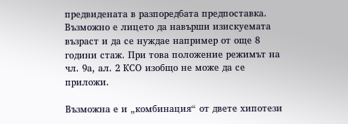предвидената в разпоредбата предпоставка. Възможно е лицето да навърши изискуемата възраст и да се нуждае например от още 8 години стаж. При това положение режимът на чл. 9а, ал. 2 КСО изобщо не може да се приложи.

Възможна е и „комбинация“ от двете хипотези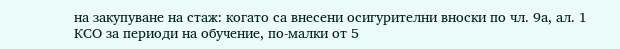на закупуване на стаж: когато са внесени осигурителни вноски по чл. 9а, ал. 1 КСО за периоди на обучение, по-малки от 5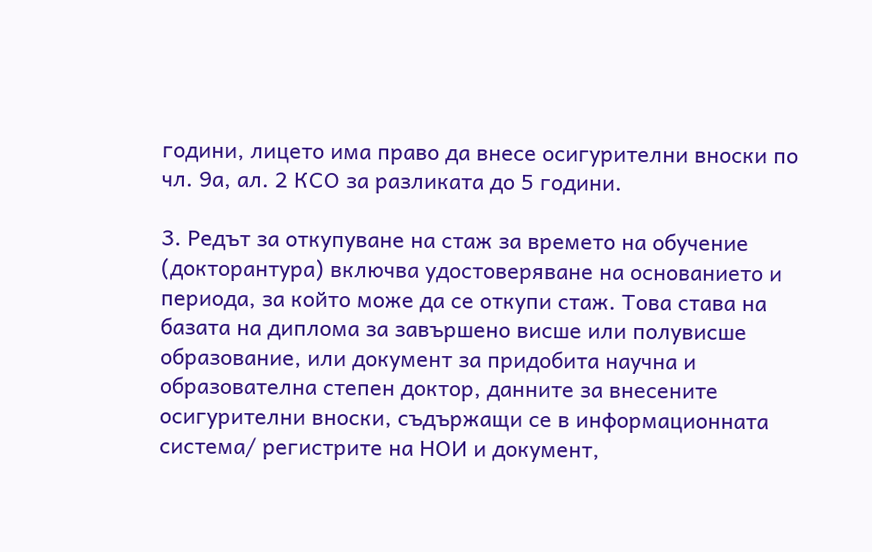години, лицето има право да внесе осигурителни вноски по чл. 9а, ал. 2 КСО за разликата до 5 години.

3. Редът за откупуване на стаж за времето на обучение (докторантура) включва удостоверяване на основанието и периода, за който може да се откупи стаж. Това става на базата на диплома за завършено висше или полувисше образование, или документ за придобита научна и образователна степен доктор, данните за внесените осигурителни вноски, съдържащи се в информационната система/ регистрите на НОИ и документ,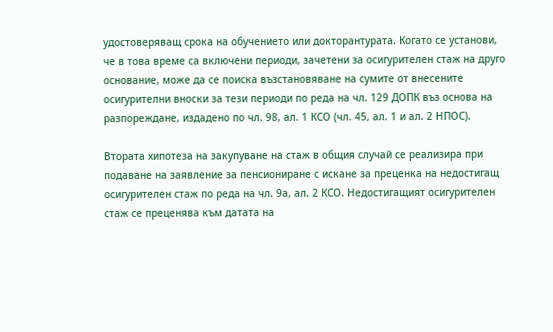удостоверяващ срока на обучението или докторантурата. Когато се установи, че в това време са включени периоди, зачетени за осигурителен стаж на друго основание, може да се поиска възстановяване на сумите от внесените осигурителни вноски за тези периоди по реда на чл. 129 ДОПК въз основа на разпореждане, издадено по чл. 98, ал. 1 КСО (чл. 45, ал. 1 и ал. 2 НПОС).

Втората хипотеза на закупуване на стаж в общия случай се реализира при подаване на заявление за пенсиониране с искане за преценка на недостигащ осигурителен стаж по реда на чл. 9а, ал. 2 КСО. Недостигащият осигурителен стаж се преценява към датата на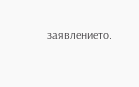заявлението.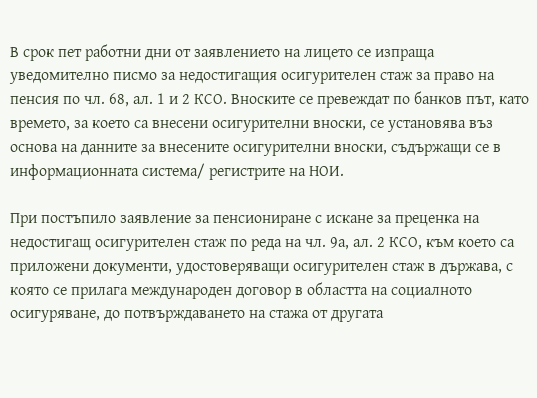В срок пет работни дни от заявлението на лицето се изпраща уведомително писмо за недостигащия осигурителен стаж за право на пенсия по чл. 68, ал. 1 и 2 КСО. Вноските се превеждат по банков път, като времето, за което са внесени осигурителни вноски, се установява въз основа на данните за внесените осигурителни вноски, съдържащи се в информационната система/ регистрите на НОИ.

При постъпило заявление за пенсиониране с искане за преценка на недостигащ осигурителен стаж по реда на чл. 9а, ал. 2 КСО, към което са приложени документи, удостоверяващи осигурителен стаж в държава, с която се прилага международен договор в областта на социалното осигуряване, до потвърждаването на стажа от другата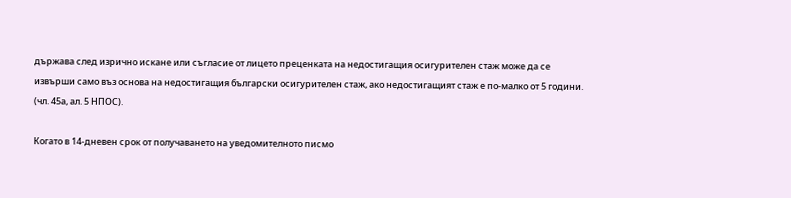държава след изрично искане или съгласие от лицето преценката на недостигащия осигурителен стаж може да се извърши само въз основа на недостигащия български осигурителен стаж, ако недостигащият стаж е по-малко от 5 години. (чл. 45а, ал. 5 НПОС).

Когато в 14-дневен срок от получаването на уведомителното писмо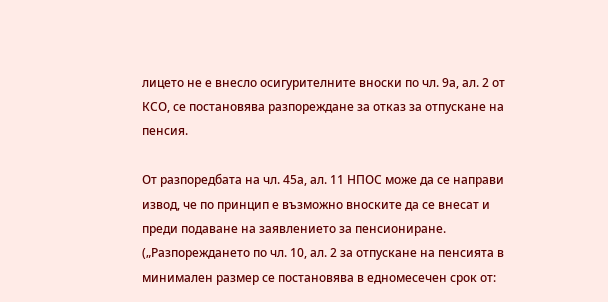лицето не е внесло осигурителните вноски по чл. 9а, ал. 2 от КСО, се постановява разпореждане за отказ за отпускане на пенсия.

От разпоредбата на чл. 45а, ал. 11 НПОС може да се направи извод, че по принцип е възможно вноските да се внесат и преди подаване на заявлението за пенсиониране. („Разпореждането по чл. 10, ал. 2 за отпускане на пенсията в минимален размер се постановява в едномесечен срок от: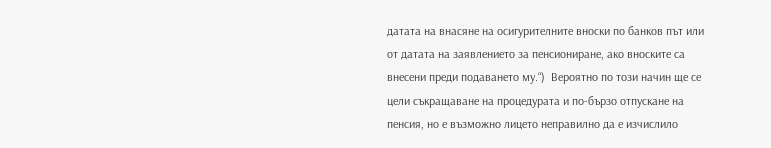датата на внасяне на осигурителните вноски по банков път или от датата на заявлението за пенсиониране, ако вноските са внесени преди подаването му.“)  Вероятно по този начин ще се цели съкращаване на процедурата и по-бързо отпускане на пенсия, но е възможно лицето неправилно да е изчислило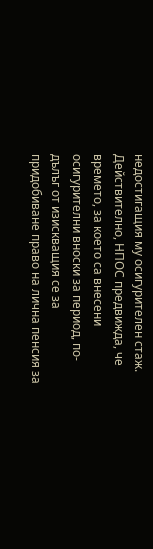недостигащия му осигурителен стаж. Действително, НПОС предвижда, че времето, за което са внесени осигурителни вноски за период, по-дълъг от изискващия се за придобиване право на лична пенсия за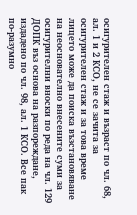осигурителен стаж и възраст по чл. 68, ал. 1 и 2 КСО, не се зачита за осигурителен стаж и за това време лицето може да поиска възстановяване на неоснователно внесените суми за осигурителни вноски по реда на чл. 129 ДОПК въз основа на разпореждане, издадено по чл. 98, ал. 1 КСО. Все пак по-разумно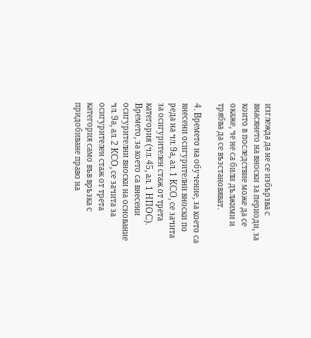изглежда да не се избързва с внасянето на вноски за периоди, за които в последствие може да се окаже, че не са били дължими и трябва да се възстановяват.

4. Времето на обучение, за което са внесени осигурителни вноски по реда на чл. 9а, ал. 1 КСО, се зачита за осигурителен стаж от трета категория (чл. 45, ал. 1 НПОС). Времето, за което са внесени осигурителни вноски на основание чл. 9а, ал. 2 КСО, се зачита за осигурителен стаж от трета категория само във връзка с придобиване право на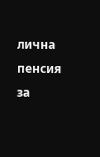лична пенсия за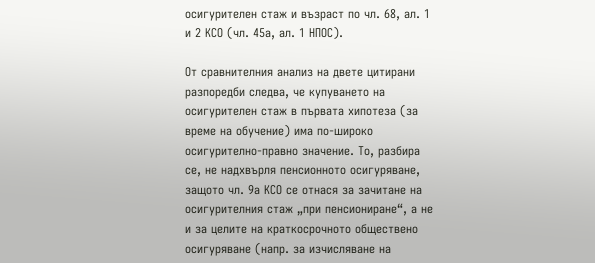осигурителен стаж и възраст по чл. 68, ал. 1 и 2 КСО (чл. 45а, ал. 1 НПОС).

От сравнителния анализ на двете цитирани разпоредби следва, че купуването на осигурителен стаж в първата хипотеза (за време на обучение) има по-широко осигурително-правно значение. То, разбира се, не надхвърля пенсионното осигуряване, защото чл. 9а КСО се отнася за зачитане на осигурителния стаж „при пенсиониране“, а не и за целите на краткосрочното обществено осигуряване (напр. за изчисляване на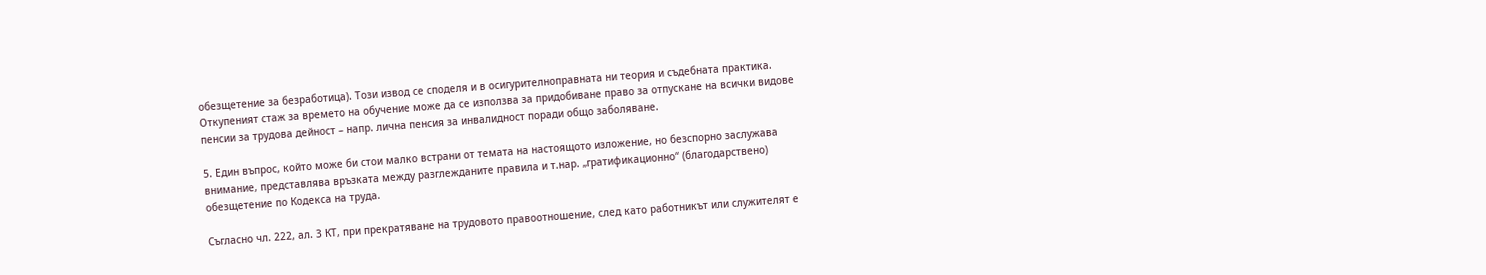обезщетение за безработица). Този извод се споделя и в осигурителноправната ни теория и съдебната практика. Откупеният стаж за времето на обучение може да се използва за придобиване право за отпускане на всички видове пенсии за трудова дейност – напр. лична пенсия за инвалидност поради общо заболяване.

5. Един въпрос, който може би стои малко встрани от темата на настоящото изложение, но безспорно заслужава внимание, представлява връзката между разглежданите правила и т.нар. „гратификационно“ (благодарствено) обезщетение по Кодекса на труда.

Съгласно чл. 222, ал. 3 КТ, при прекратяване на трудовото правоотношение, след като работникът или служителят е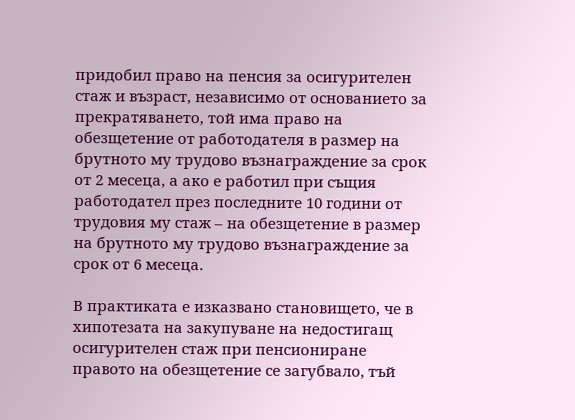придобил право на пенсия за осигурителен стаж и възраст, независимо от основанието за прекратяването, той има право на обезщетение от работодателя в размер на брутното му трудово възнаграждение за срок от 2 месеца, а ако е работил при същия работодател през последните 10 години от трудовия му стаж – на обезщетение в размер на брутното му трудово възнаграждение за срок от 6 месеца.

В практиката е изказвано становището, че в хипотезата на закупуване на недостигащ осигурителен стаж при пенсиониране правото на обезщетение се загубвало, тъй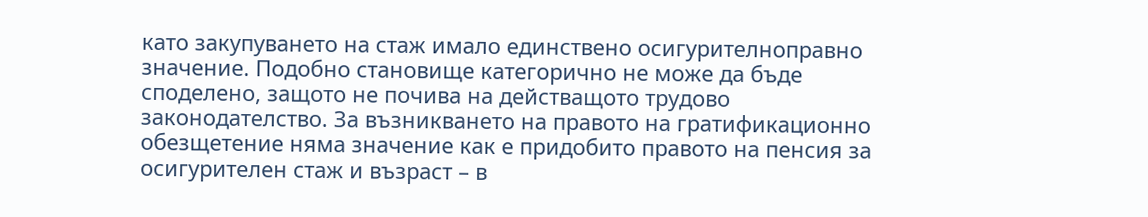като закупуването на стаж имало единствено осигурителноправно значение. Подобно становище категорично не може да бъде споделено, защото не почива на действащото трудово законодателство. За възникването на правото на гратификационно обезщетение няма значение как е придобито правото на пенсия за осигурителен стаж и възраст – в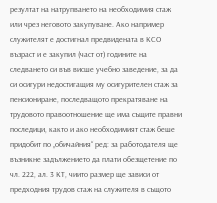резултат на натрупването на необходимия стаж или чрез неговото закупуване. Ако например служителят е достигнал предвидената в КСО възраст и е закупил (част от) годините на следването си във висше учебно заведение, за да си осигури недостигащия му осигурителен стаж за пенсиониране, последващото прекратяване на трудовото правоотношение ще има същите правни последици, както и ако необходимият стаж беше придобит по „обичайния“ ред: за работодателя ще възникне задължението да плати обезщетение по чл. 222, ал. 3 КТ, чиито размер ще зависи от предходния трудов стаж на служителя в същото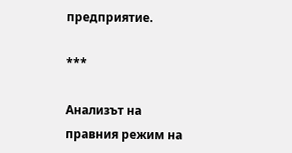предприятие.

***

Анализът на правния режим на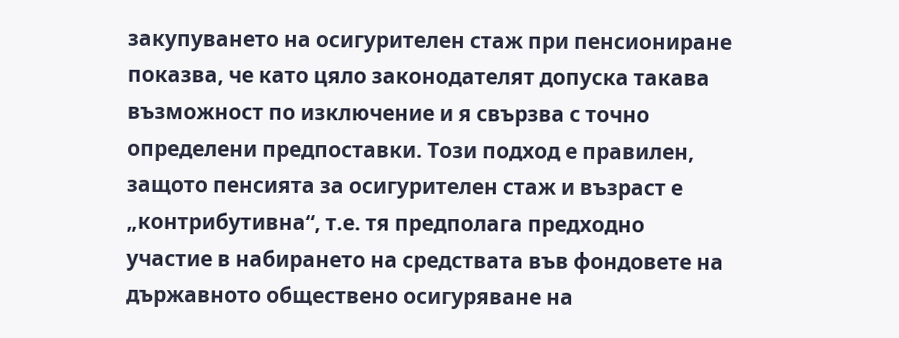закупуването на осигурителен стаж при пенсиониране показва, че като цяло законодателят допуска такава възможност по изключение и я свързва с точно определени предпоставки. Този подход е правилен, защото пенсията за осигурителен стаж и възраст е „контрибутивна“, т.е. тя предполага предходно участие в набирането на средствата във фондовете на държавното обществено осигуряване на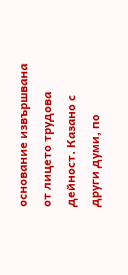основание извършвана от лицето трудова дейност. Казано с други думи, по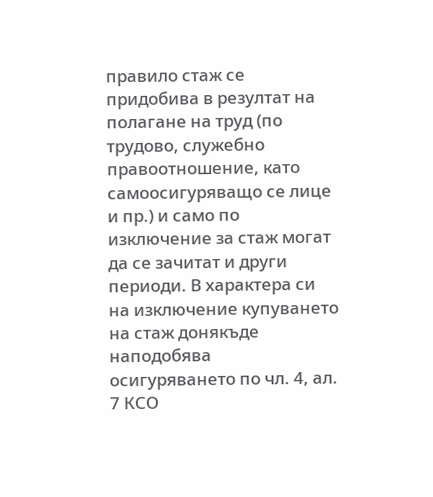правило стаж се придобива в резултат на полагане на труд (по трудово, служебно правоотношение, като самоосигуряващо се лице и пр.) и само по изключение за стаж могат да се зачитат и други периоди. В характера си на изключение купуването на стаж донякъде наподобява осигуряването по чл. 4, ал. 7 КСО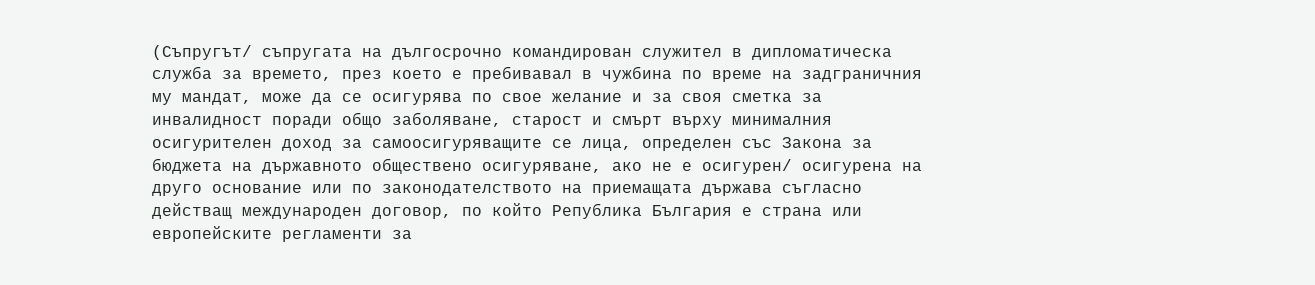(Съпругът/ съпругата на дългосрочно командирован служител в дипломатическа служба за времето, през което е пребивавал в чужбина по време на задграничния му мандат, може да се осигурява по свое желание и за своя сметка за инвалидност поради общо заболяване, старост и смърт върху минималния осигурителен доход за самоосигуряващите се лица, определен със Закона за бюджета на държавното обществено осигуряване, ако не е осигурен/ осигурена на друго основание или по законодателството на приемащата държава съгласно действащ международен договор, по който Република България е страна или европейските регламенти за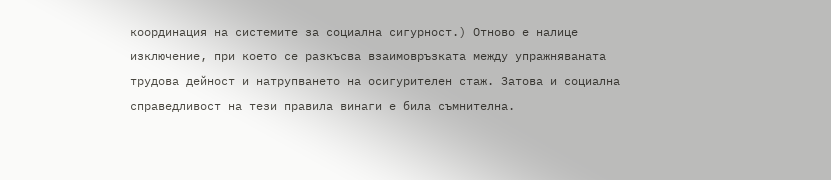координация на системите за социална сигурност.) Отново е налице изключение, при което се разкъсва взаимовръзката между упражняваната трудова дейност и натрупването на осигурителен стаж. Затова и социална справедливост на тези правила винаги е била съмнителна.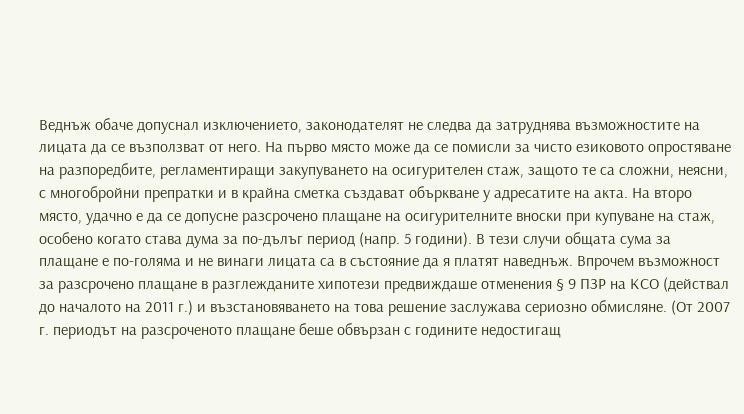Веднъж обаче допуснал изключението, законодателят не следва да затруднява възможностите на лицата да се възползват от него. На първо място може да се помисли за чисто езиковото опростяване на разпоредбите, регламентиращи закупуването на осигурителен стаж, защото те са сложни, неясни, с многобройни препратки и в крайна сметка създават объркване у адресатите на акта. На второ място, удачно е да се допусне разсрочено плащане на осигурителните вноски при купуване на стаж, особено когато става дума за по-дълъг период (напр. 5 години). В тези случи общата сума за плащане е по-голяма и не винаги лицата са в състояние да я платят наведнъж. Впрочем възможност за разсрочено плащане в разглежданите хипотези предвиждаше отменения § 9 ПЗР на КСО (действал до началото на 2011 г.) и възстановяването на това решение заслужава сериозно обмисляне. (От 2007 г. периодът на разсроченото плащане беше обвързан с годините недостигащ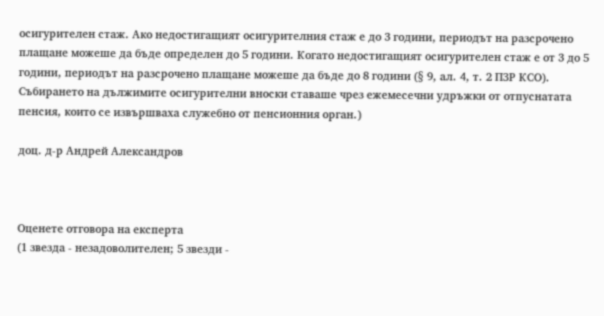осигурителен стаж. Ако недостигащият осигурителния стаж е до 3 години, периодът на разсрочено плащане можеше да бъде определен до 5 години. Когато недостигащият осигурителен стаж е от 3 до 5 години, периодът на разсрочено плащане можеше да бъде до 8 години (§ 9, ал. 4, т. 2 ПЗР КСО). Събирането на дължимите осигурителни вноски ставаше чрез ежемесечни удръжки от отпуснатата пенсия, които се извършваха служебно от пенсионния орган.)

доц. д-р Андрей Александров



Оценете отговора на експерта
(1 звезда - незадоволителен; 5 звезди -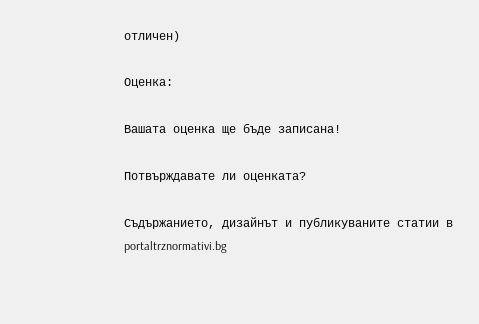отличен)

Оценка:

Вашата оценка ще бъде записана!

Потвърждавате ли оценката?

Съдържанието, дизайнът и публикуваните статии в portaltrznormativi.bg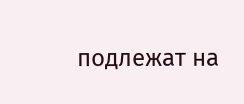подлежат на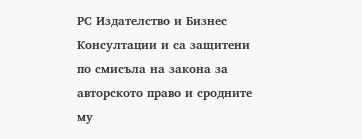РС Издателство и Бизнес Консултации и са защитени по смисъла на закона за авторското право и сродните му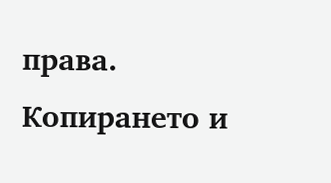права. Копирането и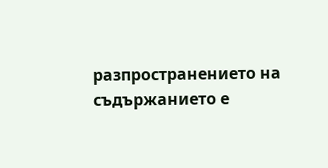разпространението на съдържанието е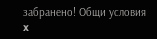забранено! Общи условия
x